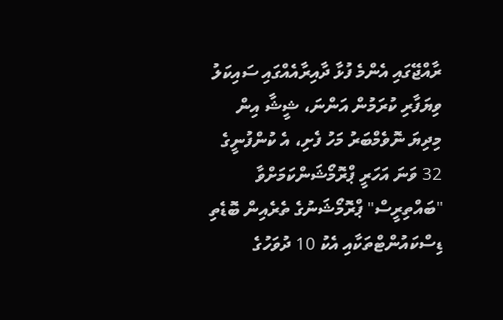ރާއްޖޭގައި އެންމެ ފުޅާ ދާއިރާއެއްގައި ސައިކަލު ވިޔަފާރި ކުރަމުން އަންނަ، ޝީޝާ އިން މިދިޔަ ނޮވެމްބަރު މަހު ފެށި، އެ ކުންފުނީގެ 32 ވަނަ އަހަރީ ޕްރޮމޯޝަންކަމަށްވާ "ބައްތިރީސް" ޕްރޮމޯޝަނުގެ ތެރެއިން ބޮޑެތި ޑިސްކައުންޓްތަކާއި އެކު 10 ދުވަހުގެ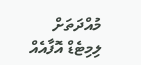މުއްދަތަށް ލިމިޓެޑް އޮފާއެއް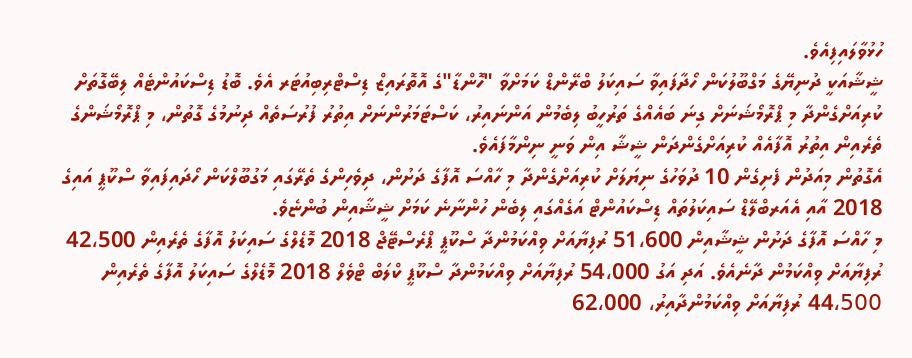ހުޅުވާލައިފިއެވެ.
ޝީޝާއަކީ ދުނިޔޭގެ މަގްބޫލުކަން ހޯދާފައިވާ ސައިކަލު ބްރޭންޑް ކަމަށްވާ "ހޮންޑާ"ގެ އޮތޮރައިޒް ޑިސްޓްރިބިއުޓަރ އެވެ. ބޮޑު ޑިސްކައުންޓެއް ލިބޭގޮތަށް ކުރިއަށްގެންދާ މި ޕްރޮމޯޝަނަށް ގިނަ ބައެއްގެ ތަރުހީބު ލިބެމުން އަންނައިރު، ކަސްޓަމަރުންނަށް އިތުރު ފުރުސަތެއް ދިނުމުގެ ގޮތުން، މި ޕްރޮމޯޝަންގެ ތެރެއިން އިތުރު އޮފާއެއް ކުރިއަށްގެންދަން ޝީޝާ އިން ވަނީ ނިންމާފައެވެ.
އެގޮތުން މިއަދުން ފެށިގެން 10 ދުވަހުގެ ނިޔަލަށް ކުރިއަށްގެންދާ މި ހާއްސަ އޮފާގެ ދަށުން، ދިވެހިންގެ ތެރޭގައި މަގުބޫލްކަން ހޯދައިފައިވާ ސްކޫޕީ އައިގެ 2018 އާއި އެއަރބްލޭޑް ސައިކަލުތައް ޑިސްކައުންޓް އަގެއްގައި ލިބެން ހުންނާނެ ކަމަށް ޝީޝާއިން ބުންޏެވެ.
މި ހާއްސަ އޮފާގެ ދަށުން ޝީޝާއިން 51،600 ރުފިޔާއަށް ވިއްކަމުންދާ ސްކޫޕީ ޕްރެސްޓޭޖް 2018 މޮޑެލްގެ ސައިކަލު އޮފާގެ ތެރެއިން 42،500 ރުފިޔާއަށް ވިއްކަމުން ދާނެއެވެ. އަދި އަގު 54،000 ރުފިޔާއަށް ވިއްކަމުންދާ ސްކޫޕީ ކްލަބް ޓްވެލް 2018 މޮޑެލްގެ ސައިކަލު އޮފާގެ ތެރެއިން 44،500 ރުފިޔާއަށް ވިއްކަމުންދާއިރު، 62،000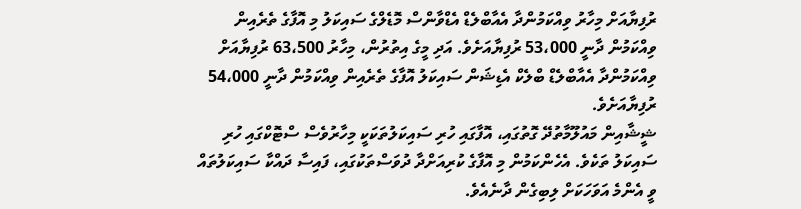ރުފިޔާއަށް މިހާރު ވިއްކަމުންދާ އެއާބްލެޑް އެޑްވާންސް މޮޑެލްގެ ސައިކަލު މި އޮފާގެ ތެރެއިން ވިއްކަމުން ދާނީ 53،000 ރުފިޔާއަށެވެ. އަދި މީގެ އިތުރުން، މިހާރު 63،500 ރުފިޔާއަށް ވިއްކަމުންދާ އެއާބްލެޑް ބްލެކް އެޑިޝަން ސައިކަލު އޮފާގެ ތެރެއިން ވިއްކަމުން ދާނީ 54،000 ރުފިޔާއަށެވެ.
ޝީޝާއިން މައުލޫމާތުދޭ ގޮތުގައި، އޮފާގައި ހުރި ސައިކަލުތަކަކީ މިހާރުވެސް ސްޓޮކްގައި ހުރި ސައިކަލު ތަކެވެ. އެހެންކަމުން މި އޮފާގެ ކުރިއަށްދާ ދުވަސްތަކުގައި، ފައިސާ ދައްކާ ސައިކަލުތައް ވީ އެންމެ އަވަހަކަށް ލިބިގެން ދާނެއެވެ.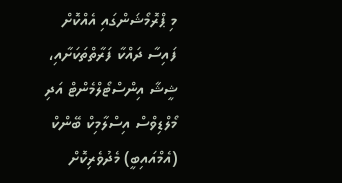މި ޕްރޮމޯޝަންގައި އެއްކޮށް ފައިސާ ދައްކާ ފަރާތްތަކަށާއި، ޝީޝާ އިންސްޓޯލްމެންޓް އަދި މޯލްޑިވްސް އިސްލާމިކް ބޭންކް (އެމްއައިބީ) މެދުވެރިކޮށް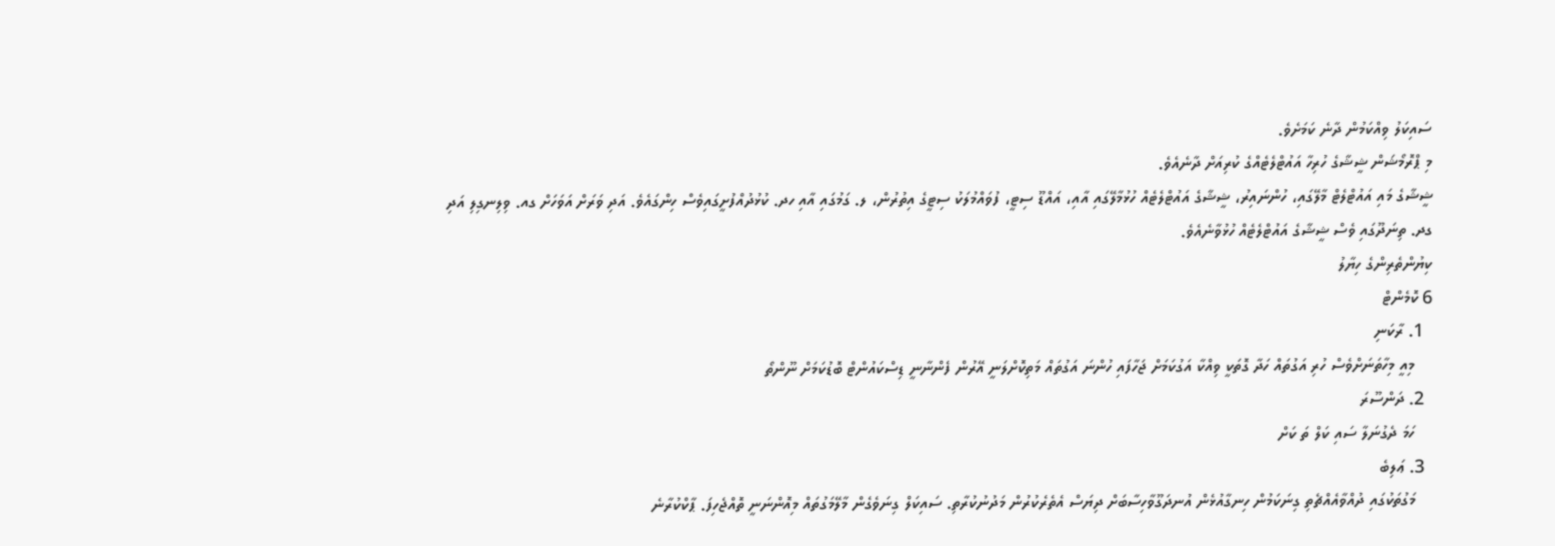ސައިކަލު ވިއްކަމުން ދާނެ ކަމަށެވެ.
މި ޕްރޮމޯޝަން ޝީޝާގެ ހުރިހާ އައުޓްލެޓެއްގެ ކުރިއަށް ދާނެއެވެ.
ޝީޝާގެ މައި އައުޓްލެޓް މާލޭގައި، ހުންނައިރު، ޝީޝާގެ އައުޓްލެޓެއް ހުޅުމާލޭގައި އާއި، އައްޑޫ ސިޓީ، ފުވައްމުލަކު ސިޓީގެ އިތުރުން، ލ. ގަމުގައި އާއި ހދ. ކުޅުދުއްފުށީގައިވެސް ހިންގައެވެ. އަދި ވަރަށް އަވަހަށް ގއ. ވިލިނގިލި އަދި ގދ. ތިނަދޫގައި ވެސް ޝީޝާގެ އައުޓްލެޓެއް ހުޅުވާނެއެވެ.
ކިޔުންތެރިންގެ ހިޔާލު
6 ކޮމެންޓް
  1. ރާކަނި
    މިއީ މިހާތަނަށްވެސް ހުރި އަގުތައް ހަދާ ގޮތަކީ ވިއްކާ އަގުކަމަށް ޖަހާފައި ހުންނަ އަގުތައް މަތިކޮށްލަނީ އޭރުން ފެންނާނީ ޑިސްކައުންޓް ބޮޑުކަމަށް ނޫންތޯ
  2. ދަންސޫރަ
    ހަމަ ދެގުނަލާ ސައި ކަލް ތަ ކަށް
  3. ޢަލިބެ
    މަގުތަކުގައި ދުއްވާއެއްޗެތި ގިނަކަމުން ހިނގާއުޅެން އުނދަގޫވާހިސާބަށް ދިޔަސް އެތެރެކުރުން މަދުނުކުރާތި. ސައިކަލް ގިނަވެގެން މާލޭމަގުތައް މިއޮންނަނީ ތޮއްޖެހިފަ. ޕާކްކުރާނެ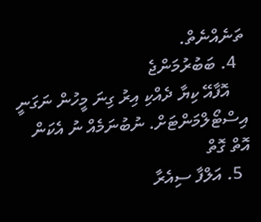ތަނެއްނެތް.
  4. ބަބުރުމަންޖެ
    އޮފާއޭ ކިޔާ ދެއްކި އިރު ގިނަ މީހުން ނަގަނީ އިސްޓޯލްމަންޓަށް. ނުބުނަމެއް ނު އެކަން އޮތް ގޮތް
  5. އަލްފާ ސިއެރާ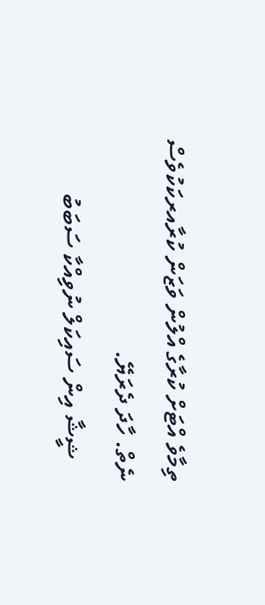ތިމާވެ އްޓަށް ކުރާގެ އްލުން ވަޒަން ކުރާއރކަކުވެސް ނެތް. ހާދަ ދެރަޔޭ.
    ޝީޝާ އިން ސައިކަލް ނުވިއްކާ ސަބަބު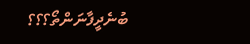ބުނެދީފާނަންތޯ؟؟؟